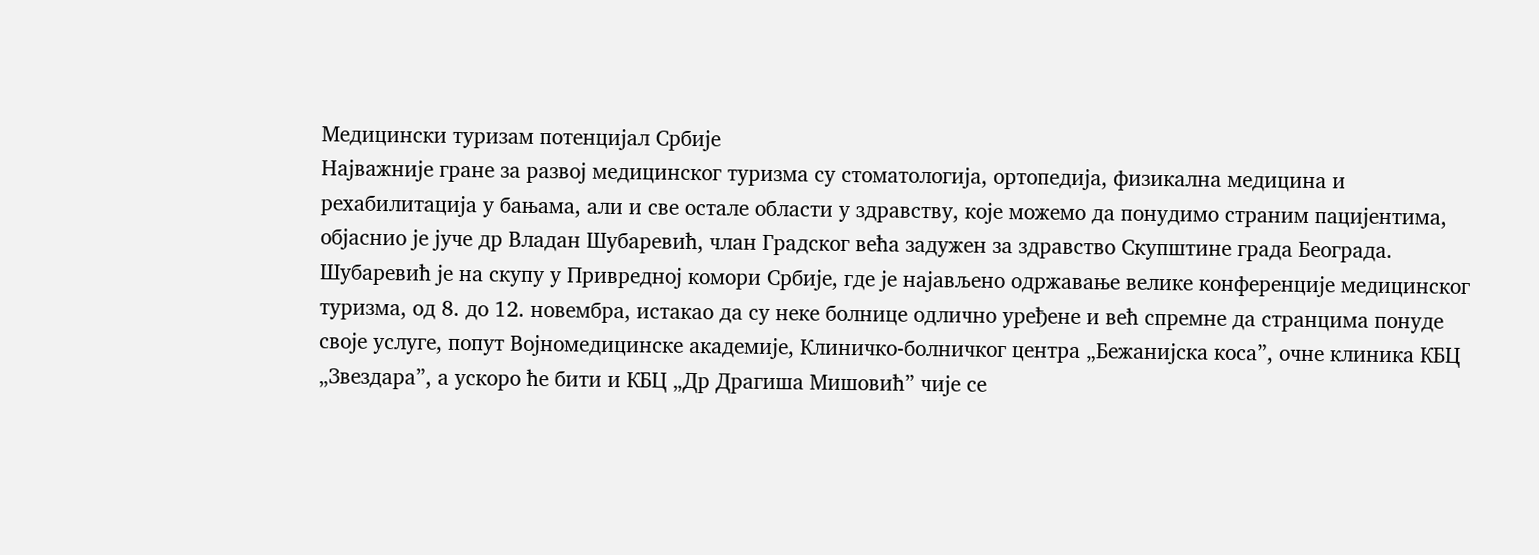Медицински туризам потенцијал Србије
Најважније гране за развој медицинског туризма су стоматологија, ортопедија, физикална медицина и рехабилитација у бањама, али и све остале области у здравству, које можемо да понудимо страним пацијентима, објаснио је јуче др Владан Шубаревић, члан Градског већа задужен за здравство Скупштине града Београда.
Шубаревић је на скупу у Привредној комори Србије, где је најављено одржавање велике конференције медицинског туризма, од 8. до 12. новембра, истакао да су неке болнице одлично уређене и већ спремне да странцима понуде своје услуге, попут Војномедицинске академије, Клиничко-болничког центра „Бежанијска коса”, очне клиника КБЦ „Звездара”, а ускоро ће бити и КБЦ „Др Драгиша Мишовић” чије се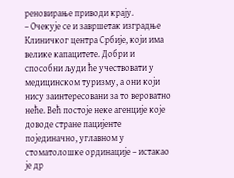реновирање приводи крају.
– Очекује се и завршетак изградње Клиничког центра Србије, који има велике капацитете. Добри и способни људи ће учествовати у медицинском туризму, а они који нису заинтересовани за то вероватно неће. Већ постоје неке агенције које доводе стране пацијенте појединачно, углавном у стоматолошке ординације – истакао је др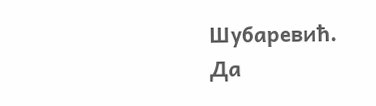Шубаревић.
Да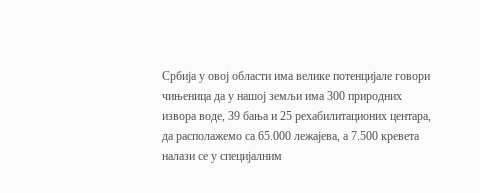Србија у овој области има велике потенцијале говори чињеница да у нашој земљи има 300 природних извора воде, 39 бања и 25 рехабилитационих центара, да располажемо са 65.000 лежајева, а 7.500 кревета налази се у специјалним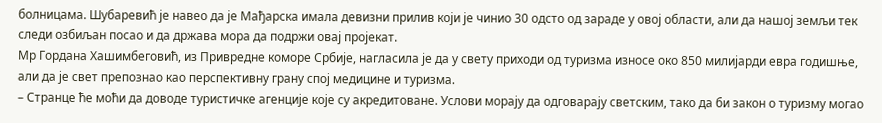болницама. Шубаревић је навео да је Мађарска имала девизни прилив који је чинио 30 одсто од зараде у овој области, али да нашој земљи тек следи озбиљан посао и да држава мора да подржи овај пројекат.
Мр Гордана Хашимбеговић, из Привредне коморе Србије, нагласила је да у свету приходи од туризма износе око 850 милијарди евра годишње, али да је свет препознао као перспективну грану спој медицине и туризма.
– Странце ће моћи да доводе туристичке агенције које су акредитоване. Услови морају да одговарају светским, тако да би закон о туризму могао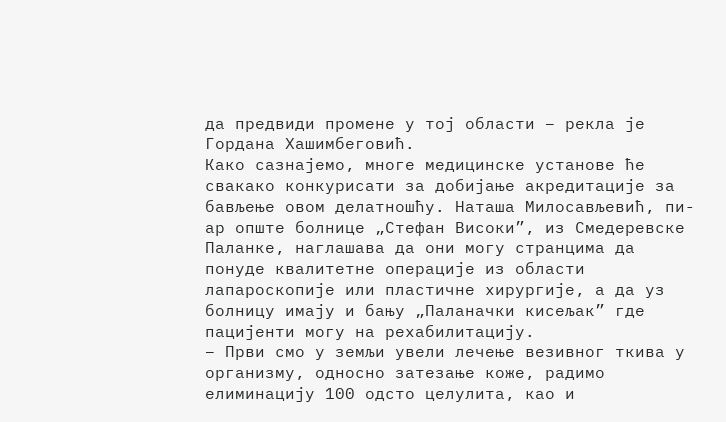да предвиди промене у тој области – рекла је Гордана Хашимбеговић.
Како сазнајемо, многе медицинске установе ће свакако конкурисати за добијање акредитације за бављење овом делатношћу. Наташа Милосављевић, пи-ар опште болнице „Стефан Високи”, из Смедеревске Паланке, наглашава да они могу странцима да понуде квалитетне операције из области лапароскопије или пластичне хирургије, а да уз болницу имају и бању „Паланачки кисељак” где пацијенти могу на рехабилитацију.
– Први смо у земљи увели лечење везивног ткива у организму, односно затезање коже, радимо елиминацију 100 одсто целулита, као и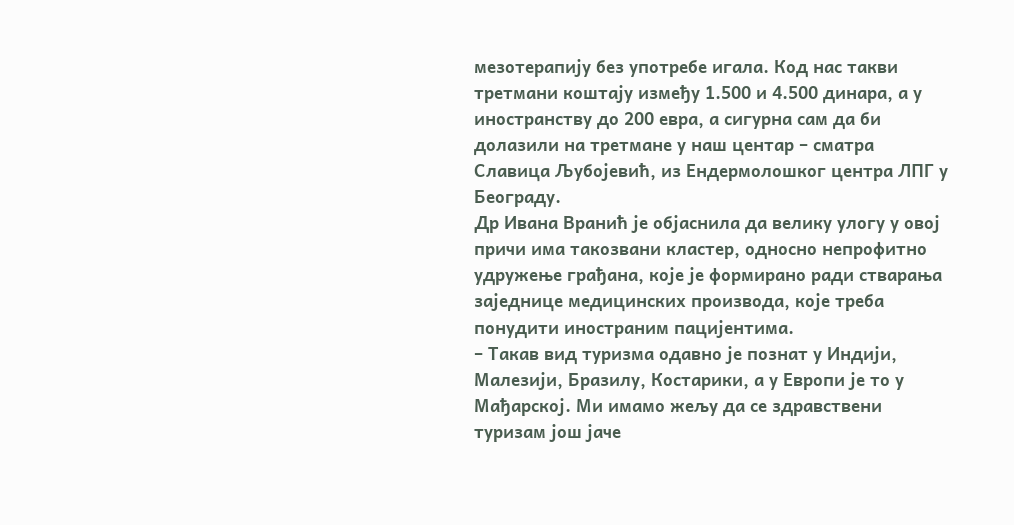мезотерапију без употребе игала. Код нас такви третмани коштају између 1.500 и 4.500 динара, а у иностранству до 200 евра, а сигурна сам да би долазили на третмане у наш центар – сматра Славица Љубојевић, из Ендермолошког центра ЛПГ у Београду.
Др Ивана Вранић је објаснила да велику улогу у овој причи има такозвани кластер, односно непрофитно удружење грађана, које је формирано ради стварања заједнице медицинских производа, које треба понудити иностраним пацијентима.
– Такав вид туризма одавно је познат у Индији, Малезији, Бразилу, Костарики, а у Европи је то у Мађарској. Ми имамо жељу да се здравствени туризам још јаче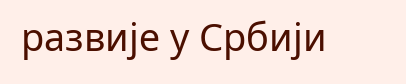развије у Србији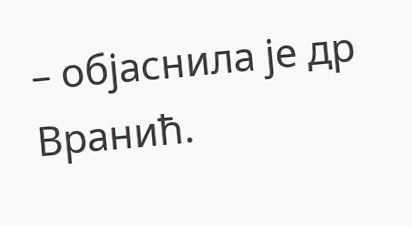– објаснила је др Вранић.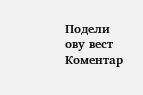Подели ову вест
Комeнтар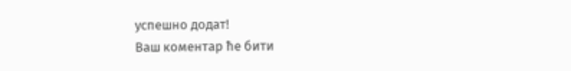успeшно додат!
Ваш комeнтар ћe бити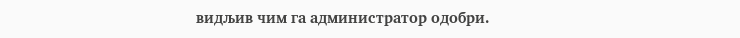видљив чим га администратор одобри.